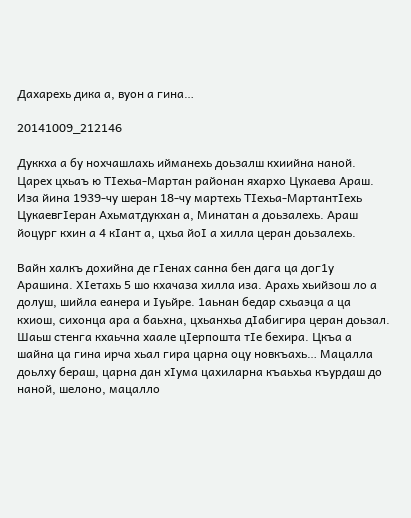Дахарехь дика а, вуон а гина…

20141009_212146

Дуккха а бу нохчашлахь ийманехь доьзалш кхиийна наной. Царех цхьаъ ю ТIехьа-Мартан районан яхархо Цукаева Араш. Иза йина 1939-чу шеран 18-чу мартехь ТIехьа-МартантIехь ЦукаевгIеран Ахьматдукхан а, Минатан а доьзалехь. Араш йоцург кхин а 4 кIант а, цхьа йоI а хилла церан доьзалехь.

Вайн халкъ дохийна де гIенах санна бен дага ца дог1у Арашина. ХIетахь 5 шо кхачаза хилла иза. Арахь хьийзош ло а долуш, шийла еанера и Iуьйре. 1аьнан бедар схьаэца а ца кхиош, сихонца ара а баьхна, цхьанхьа дIабигира церан доьзал. Шаьш стенга кхаьчна хаале цIерпошта тIе бехира. Цкъа а шайна ца гина ирча хьал гира царна оцу новкъахь… Мацалла доьлху бераш, царна дан хIума цахиларна къаьхьа къурдаш до наной, шелоно, мацалло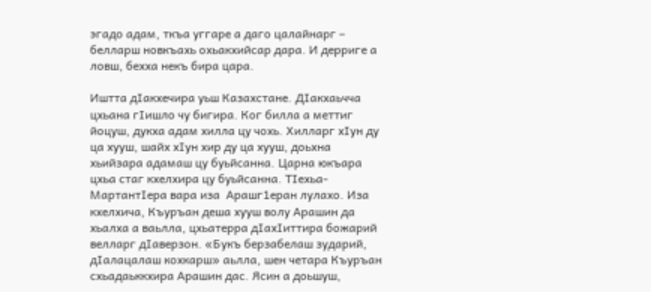эгадо адам, ткъа уггаре а даго цалайнарг – белларш новкъахь охьакхийсар дара. И дерриге а ловш, бехха некъ бира цара.

Иштта дIакхечира уьш Казахстане. ДIакхаьчча цхьана гIишло чу бигира. Ког билла а меттиг йоцуш, дукха адам хилла цу чохь. Хилларг хIун ду ца хууш, шайх хIун хир ду ца хууш, доьхна хьийзара адамаш цу буьйсанна. Царна юкъара цхьа стаг кхелхира цу буьйсанна. ТIехьа-МартантIера вара иза  Арашг1еран лулахо. Иза кхелхича, Къуръан деша хууш волу Арашин да хьалха а ваьлла, цхьатерра дIахIиттира божарий велларг дIаверзон. «Букъ берзабелаш зударий, дIалацалаш кохкарш» аьлла, шен четара Къуръан схьадаьккхира Арашин дас. Ясин а доьшуш,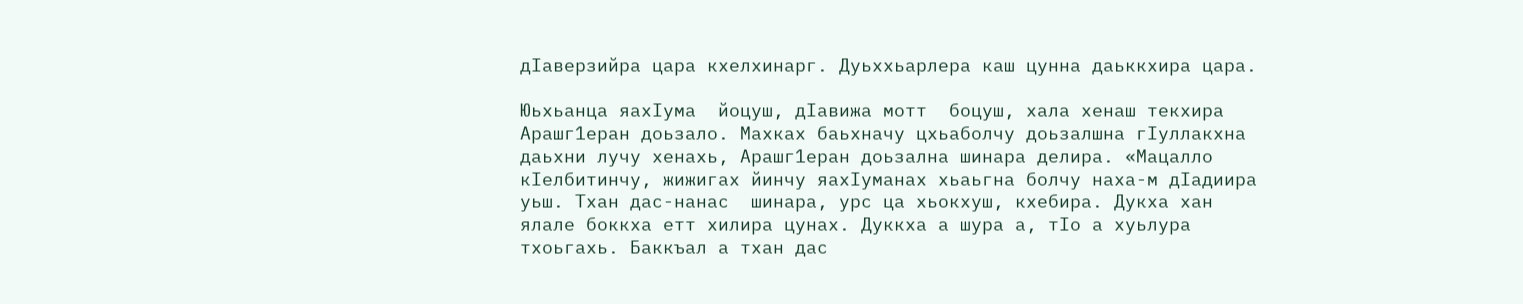дIаверзийра цара кхелхинарг. Дуьххьарлера каш цунна даьккхира цара.

Юьхьанца яахIума  йоцуш, дIавижа мотт  боцуш, хала хенаш текхира Арашг1еран доьзало. Махках баьхначу цхьаболчу доьзалшна гIуллакхна даьхни лучу хенахь, Арашг1еран доьзална шинара делира. «Мацалло кIелбитинчу, жижигах йинчу яахIуманах хьаьгна болчу наха-м дIадиира уьш. Тхан дас-нанас  шинара, урс ца хьокхуш, кхебира. Дукха хан ялале боккха етт хилира цунах. Дуккха а шура а, тIо а хуьлура тхоьгахь. Баккъал а тхан дас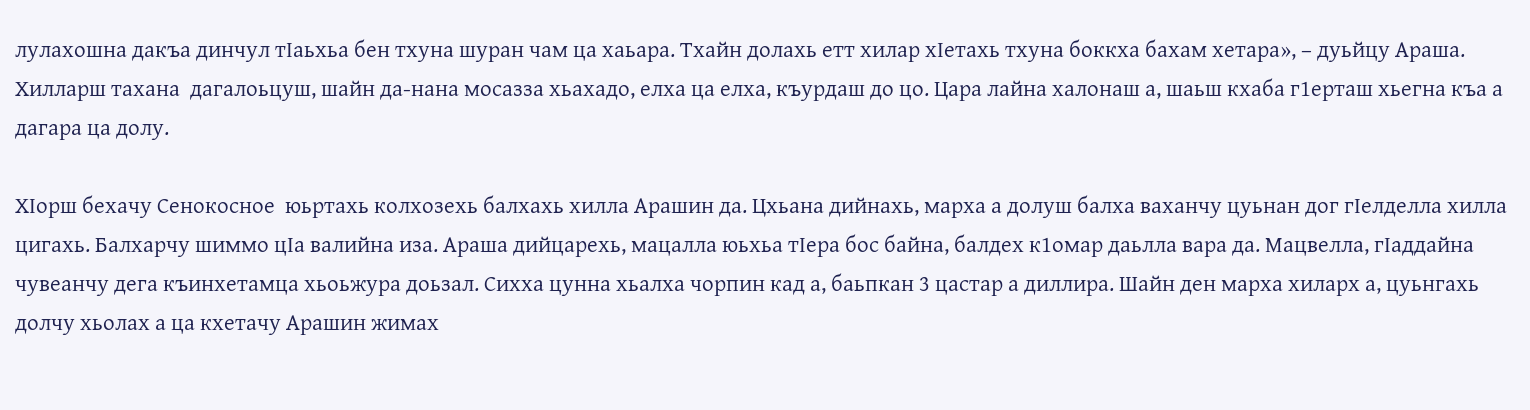лулахошна дакъа динчул тIаьхьа бен тхуна шуран чам ца хаьара. Тхайн долахь етт хилар хIетахь тхуна боккха бахам хетара», – дуьйцу Араша. Хилларш тахана  дагалоьцуш, шайн да-нана мосазза хьахадо, елха ца елха, къурдаш до цо. Цара лайна халонаш а, шаьш кхаба г1ерташ хьегна къа а дагара ца долу.

ХIорш бехачу Сенокосное  юьртахь колхозехь балхахь хилла Арашин да. Цхьана дийнахь, марха а долуш балха ваханчу цуьнан дог гIелделла хилла цигахь. Балхарчу шиммо цIа валийна иза. Араша дийцарехь, мацалла юьхьа тIера бос байна, балдех к1омар даьлла вара да. Мацвелла, гIаддайна чувеанчу дега къинхетамца хьоьжура доьзал. Сихха цунна хьалха чорпин кад а, баьпкан 3 цастар а диллира. Шайн ден марха хиларх а, цуьнгахь долчу хьолах а ца кхетачу Арашин жимах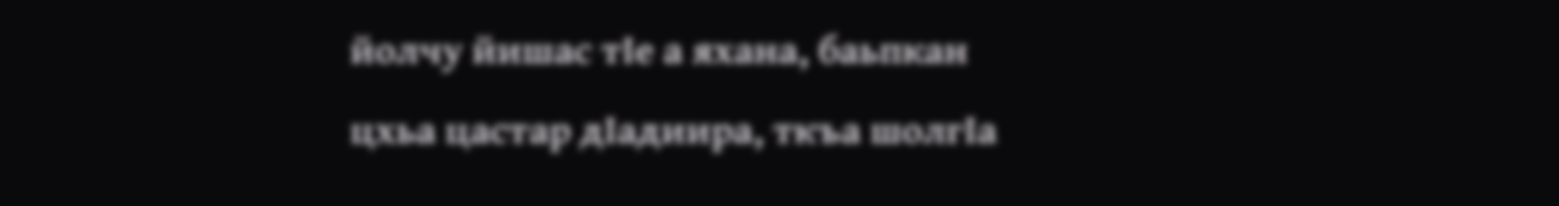йолчу йишас тIе а яхана, баьпкан цхьа цастар дIадиира, ткъа шолгIа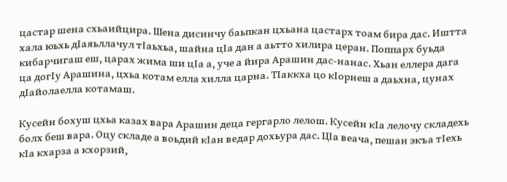цастар шена схьаийцира. Шена дисинчу баьпкан цхьана цастарх тоам бира дас. Иштта хала юьхь дIаяьллачул тIаьхьа, шайна цIа дан а аьтто хилира церан. Поппарх буьда кибарчигаш еш, царах жима ши цIа а, уче а йира Арашин дас-нанас. Хьан еллера дага ца догIу Арашина, цхьа котам елла хилла царна. ТIаккха цо кIорнеш а даьхна, цунах дIайолаелла котамаш.

Кусейн бохуш цхьа казах вара Арашин деца гергарло лелош. Кусейн кIа лелочу складехь болх беш вара. Оцу складе а воьдий кIан ведар дохьура дас. ЦIа веача, пешан экъа тIехь кIа кхарза а кхорзий,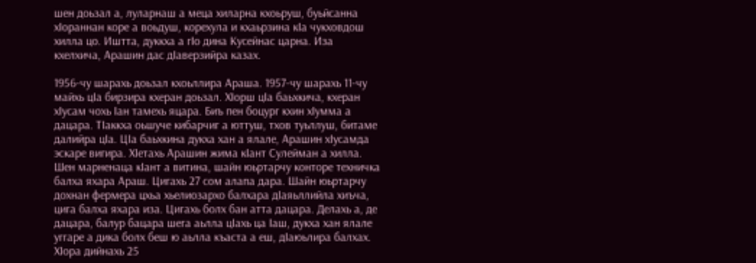шен доьзал а, луларнаш а меца хиларна кхоьруш, буьйсанна хIораннан коре а воьдуш, корехула и кхаьрзина кIа чукховдош хилла цо. Иштта, дуккха а гIо дина Кусейнас царна. Иза кхелхича, Арашин дас дIаверзийра казах.

1956-чу шарахь доьзал кхоьллира Араша. 1957-чу шарахь 11-чу майхь цIа бирзира кхеран доьзал. ХIорш цIа баьхкича, кхеран хIусам чохь Iан тамехь яцара. Биъ пен боцург кхин хIумма а дацара. ТIаккха оьшуче кибарчиг а юттуш, тхов туьллуш, битаме далийра цIа. ЦIа баьхкина дукха хан а ялале, Арашин хIусамда эскаре вигира. ХIетахь Арашин жима кIант Сулейман а хилла. Шен марненаца кIант а витина, шайн юьртарчу конторе техничка балха яхара Араш. Цигахь 27 сом алапа дара. Шайн юьртарчу дохнан фермера цхьа хьелиозархо балхара дIаяьллийла хиъча, цига балха яхара иза. Цигахь болх бан атта дацара. Делахь а, де дацара, балур бацара шега аьлла цIахь ца Iаш, дукха хан ялале уггаре а дика болх беш ю аьлла къаста а еш, дIаюьлира балхах. ХIора дийнахь 25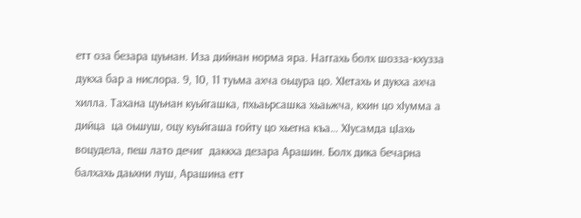етт оза безара цуьнан. Иза дийнан норма яра. Наггахь болх шозза-кхузза дукха бар а нислора. 9, 10, 11 туьма ахча оьцура цо. ХIетахь и дукха ахча хилла. Тахана цуьнан куьйгашка, пхьаьрсашка хьаьжча, кхин цо хIумма а дийца  ца оьшуш, оцу куьйгаша гойту цо хьегна къа… ХIусамда цIахь воцудела, пеш лато дечиг  даккха дезара Арашин. Болх дика бечарна балхахь даьхни луш, Арашина етт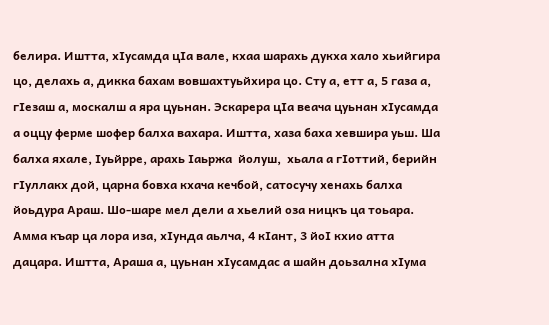белира. Иштта, хIусамда цIа вале, кхаа шарахь дукха хало хьийгира цо, делахь а, дикка бахам вовшахтуьйхира цо. Сту а, етт а, 5 газа а, гIезаш а, москалш а яра цуьнан. Эскарера цIа веача цуьнан хIусамда а оццу ферме шофер балха вахара. Иштта, хаза баха хевшира уьш. Ша балха яхале, Iуьйрре, арахь Iаьржа  йолуш,  хьала а гIоттий, берийн гIуллакх дой, царна бовха кхача кечбой, сатосучу хенахь балха йоьдура Араш. Шо-шаре мел дели а хьелий оза ницкъ ца тоьара. Амма къар ца лора иза, хIунда аьлча, 4 кIант, 3 йоI кхио атта дацара. Иштта, Араша а, цуьнан хIусамдас а шайн доьзална хIума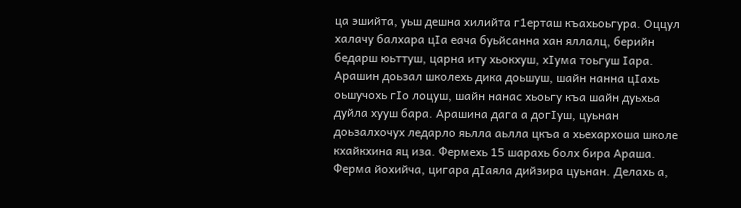ца эшийта, уьш дешна хилийта г1ерташ къахьоьгура. Оццул халачу балхара цIа еача буьйсанна хан яллалц, берийн бедарш юьттуш, царна иту хьокхуш, хIума тоьгуш Iара. Арашин доьзал школехь дика доьшуш, шайн нанна цIахь оьшучохь гIо лоцуш, шайн нанас хьоьгу къа шайн дуьхьа дуйла хууш бара. Арашина дага а догIуш, цуьнан доьзалхочух ледарло яьлла аьлла цкъа а хьехархоша школе кхайкхина яц иза. Фермехь 15 шарахь болх бира Араша. Ферма йохийча, цигара дIаяла дийзира цуьнан. Делахь а,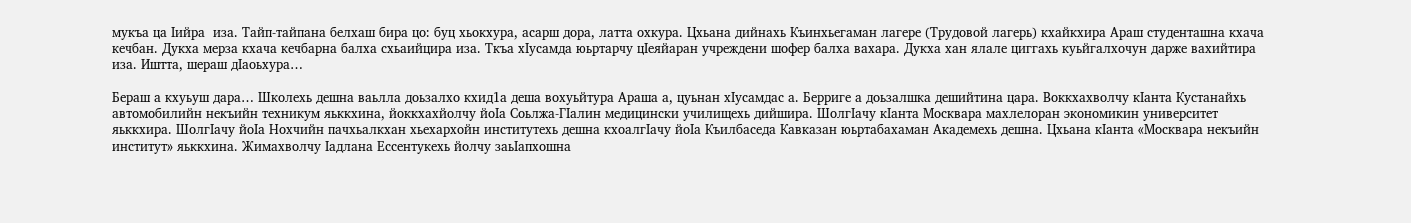мукъа ца Iийра  иза. Тайп-тайпана белхаш бира цо: буц хьокхура, асарш дора, латта охкура. Цхьана дийнахь Къинхьегаман лагере (Трудовой лагерь) кхайкхира Араш студенташна кхача кечбан. Дукха мерза кхача кечбарна балха схьаийцира иза. Ткъа хIусамда юьртарчу цIеяйаран учреждени шофер балха вахара. Дукха хан ялале циггахь куьйгалхочун дарже вахийтира иза. Иштта, шераш дIаоьхура…

Бераш а кхуьуш дара… Школехь дешна ваьлла доьзалхо кхид1а деша вохуьйтура Араша а, цуьнан хIусамдас а. Берриге а доьзалшка дешийтина цара. Воккхахволчу кIанта Кустанайхь автомобилийн некъийн техникум яьккхина, йоккхахйолчу йоIа Соьлжа-ГIалин медицински училищехь дийшира. ШолгIачу кIанта Москвара махлелоран экономикин университет яьккхира. ШолгIачу йоIа Нохчийн пачхьалкхан хьехархойн институтехь дешна кхоалгIачу йоIа Къилбаседа Кавказан юьртабахаман Академехь дешна. Цхьана кIанта «Москвара некъийн институт» яьккхина. Жимахволчу Iадлана Ессентукехь йолчу заьIапхошна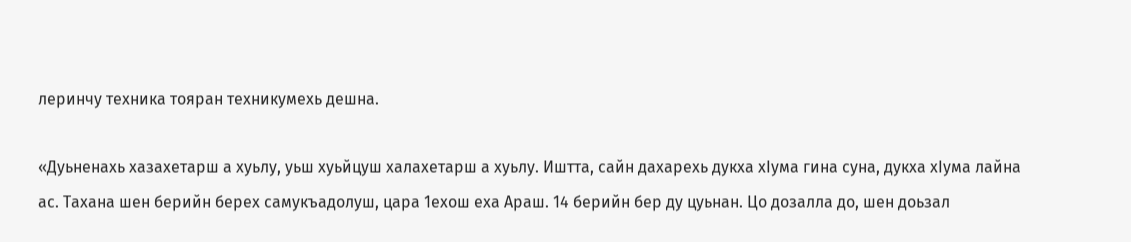леринчу техника тояран техникумехь дешна.

«Дуьненахь хазахетарш а хуьлу, уьш хуьйцуш халахетарш а хуьлу. Иштта, сайн дахарехь дукха хIума гина суна, дукха хIума лайна ас. Тахана шен берийн берех самукъадолуш, цара 1ехош еха Араш. 14 берийн бер ду цуьнан. Цо дозалла до, шен доьзал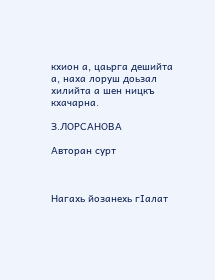кхион а, цаьрга дешийта а, наха лоруш доьзал хилийта а шен ницкъ кхачарна.

З.ЛОРСАНОВА

Авторан сурт



Нагахь йозанехь гIалат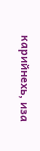карийнехь, иза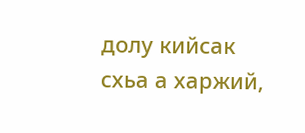долу кийсак схьа а харжий,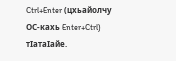Ctrl+Enter (цхьайолчу ОС-кахь Enter+Ctrl) тIатаIайе.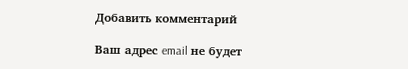Добавить комментарий

Ваш адрес email не будет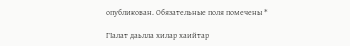опубликован. Обязательные поля помечены *

ГIалат даьлла хилар хаийтар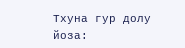Тхуна гур долу йоза: